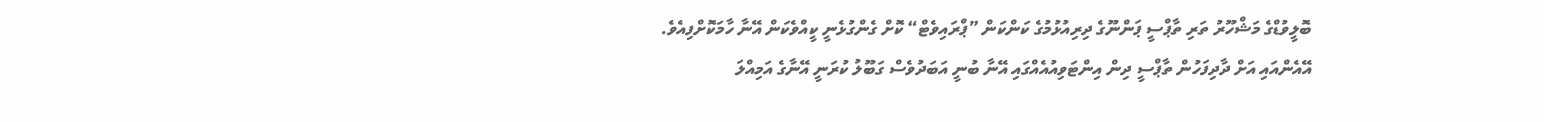ބޮލީވުޑްގެ މަޝްހޫރު ތަރި ތާޕްސީ ޕަންނޫގެ ދިރިއުޅުމުގެ ކަންކަން ”ޕްރައިވެޓް“ ކޮށް ގެންގުޅެނީ ކީއްވެކަން އޭނާ ހާމަކޮށްފިއެވެ.
އޭއެންއައި އަށް ދާދިފަހުން ތާޕްސީ ދިން އިންޓަވިއުއެއްގައި އޭނާ ބުނީ އަބަދުވެސް ގަބޫލު ކުރަނީ އޭނާގެ އަމިއްލަ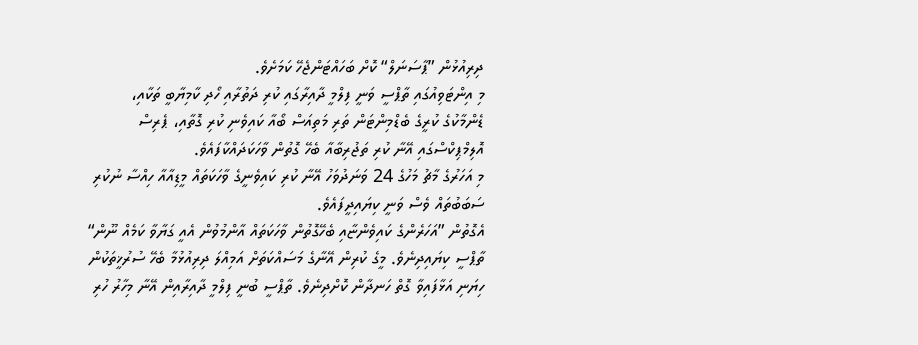ދިރިއުޅުން ”ޕާސަނަލް“ ކޮށް ބަހައްޓަންޖެހޭ ކަމަށެވެ.
މި އިންޓަވިއުގައި ތާޕްސީ ވަނީ ފިލްމީ ދާއިރާގައި ކުރި ދަތުރާއި ހޯދި ކާމިޔާބީ ތަކާއި، ޑެންމާކުގެ ކުރީގެ ބެޑްމިންޓަން ތަރި މަތިއަސް ބޯއާ ކައިވެނި ކުރި ގޮތާއި، ޕެރިސް އޮލިމްޕިކްސްގައި އޭނާ ކުރި ތަޖުރިބާއާ ބެހޭ ގޮތުން ވާހަކަދައްކާފައެވެ.
މި އަހަރުގެ މާޗު މަހުގެ 24 ވަނަދުވަހު އޭނާ ކުރި ކައިވެނީގެ ވާހަކަތައް މީޑިއާއާ ހިއްސާ ނުކުރި ސަބަބުތައް ވެސް ވަނީ ކިޔައިދީފައެވެ.
އެގޮތުން ”އަހަރެންގެ ކައިވެންޏާއި ބެހޭގޮތުން ވާހަކަތައް އާންމުވުން އެއީ ގަޔާވާ ކަމެއް ނޫން“ ތާޕްސީ ކިޔައިދިނެވެ. މީގެ ކުރިން އޭނާގެ މަސައްކަތަށް އަމިއްލަ ދިރިއުޅުމާ ބެހޭ ސުރުޚީތަކުން ހިޔަނި އަޅާފައިވާ ގޮތް ހަނދާން ކޮށްދިނެވެ. ތާޕްސީ ބުނީ ފިލްމީ ދާއިރާއިން އޭނާ މިހާރު ހުރި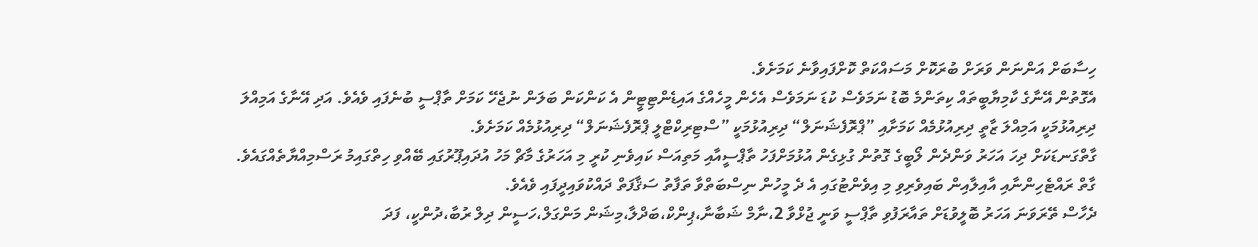ހިސާބަށް އަންނަން ވަރަށް ބުރަކޮށް މަސައްކަތް ކޮށްފައިވާނެ ކަމަށެވެ.
އެގޮތުން އޭނާގެ ކާމިޔާބީތައް ކިތަންމެ ބޮޑު ނަމަވެސް ކުޑަ ނަމަވެސް އެހެން މީހެއްގެ އައިޑެންޓިޓީން އެ ކަންކަން ބަލަން ނުޖެހޭ ކަމަށް ތާޕްސީ ބުނެފައި ވެއެވެ. އަދި އޭނާގެ އަމިއްލަ ދިރިއުޅުމަކީ އަމިއްލަ ޒާތީ ދިރިއުޅުމެއް ކަމަށާއި ”ޕްރޮފެޝަނަލް“ ދިރިއުޅުމަކީ ”ސްޓިރިކްޓްލީ ޕްރޮފެޝަނަލް“ ދިރިއުޅުމެއް ކަމަށެވެ.
ގާތްގަނޑަކަށް ދިހަ އަހަރު ވަންދެން ލޯބީގެ ގޮތުން ގުޅިގެން އުޅުމަށްފަހު ތާޕްސީއާއި މަތިއަސް ކައިވެނި ކުރީ މި އަހަރުގެ މާޗް މަހު އުދައިޕޫރުގައި ބޭއްވި ހިތްގައިމު ރަސްމިއްޔާތެއްގައެވެ.
ގާތް ރައްޓެހިންނާއި އާއިލާއިން ބައިވެރިވި މި އިވެންޓުގައި އެ ދެ މީހުން ނިސްބަތްވާ ތަފާތު ސަޤާފަތް ދައްކުވައިދީފައި ވެއެވެ.
ދެހާސް ތޭރަވަނަ އަހަރު ބޮލީވުޑަށް ތައާރަފުވި ތާޕްސީ ވަނީ ޖުޅްވާ 2،ނާމް ޝަބާނާ،ޕިންކް،ބަދްލާ،މިޝަން މަންގަލް،ހަސީން ދިލް ރުބާ،ދުންކީ، ފަދަ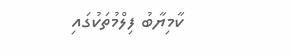ކާމިޔާބު ފިލްމުތަކުގައި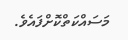މަސައްކަތްކޮށްފައެވެ.